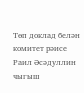Төп доклад белән комитет рәисе Раил Әсәдуллин чыгыш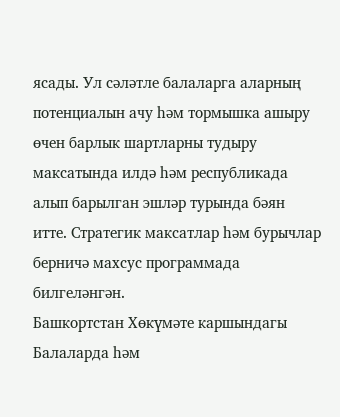ясады. Ул сәләтле балаларга аларның потенциалын ачу һәм тормышка ашыру өчен барлык шартларны тудыру максатында илдә һәм республикада алып барылган эшләр турында бәян итте. Стратегик максатлар һәм бурычлар берничә махсус программада билгеләнгән.
Башкортстан Хөкүмәте каршындагы Балаларда һәм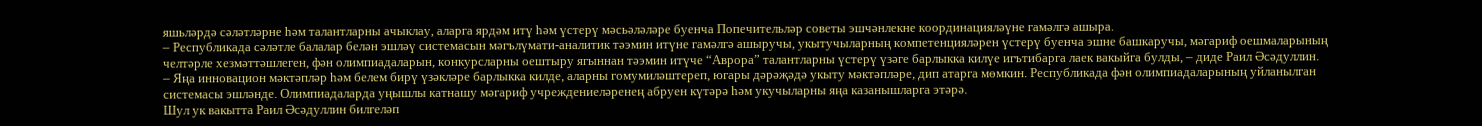яшьләрдә сәләтләрне һәм талантларны ачыклау, аларга ярдәм итү һәм үстерү мәсьәләләре буенча Попечительләр советы эшчәнлекне координацияләүне гамәлгә ашыра.
– Республикада сәләтле балалар белән эшләү системасын мәгълүмати-аналитик тәэмин итүне гамәлгә ашыручы, укытучыларның компетенцияләрен үстерү буенча эшне башкаручы, мәгариф оешмаларының челтәрле хезмәттәшлеген, фән олимпиадаларын, конкурсларны оештыру ягыннан тәэмин итүче “Аврора” талантларны үстерү үзәге барлыкка килүе игътибарга лаек вакыйга булды, – диде Раил Әсәдуллин.
– Яңа инновацион мәктәпләр һәм белем бирү үзәкләре барлыкка килде, аларны гомумиләштереп, югары дәрәҗәдә укыту мәктәпләре, дип атарга мөмкин. Республикада фән олимпиадаларының уйланылган системасы эшләнде. Олимпиадаларда уңышлы катнашу мәгариф учреждениеләренең абруен күтәрә һәм укучыларны яңа казанышларга этәрә.
Шул ук вакытта Раил Әсәдуллин билгеләп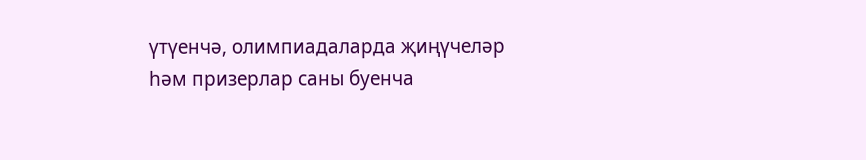үтүенчә, олимпиадаларда җиңүчеләр һәм призерлар саны буенча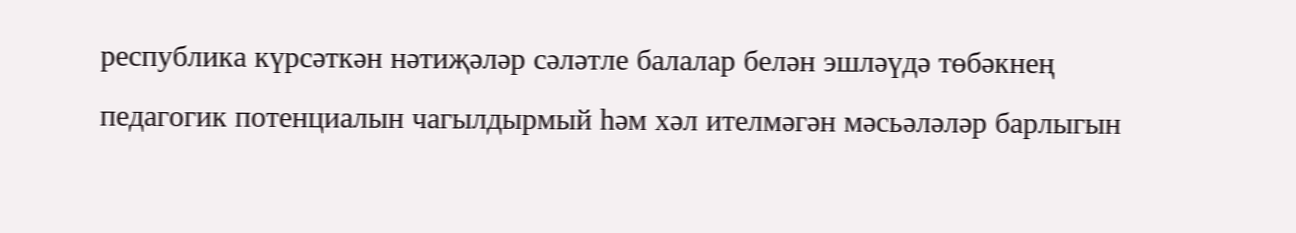республика күрсәткән нәтиҗәләр сәләтле балалар белән эшләүдә төбәкнең педагогик потенциалын чагылдырмый һәм хәл ителмәгән мәсьәләләр барлыгын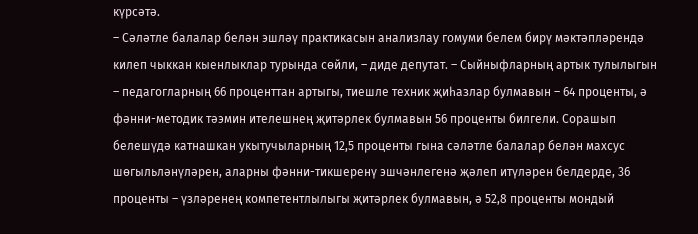күрсәтә.
– Сәләтле балалар белән эшләү практикасын анализлау гомуми белем бирү мәктәпләрендә килеп чыккан кыенлыклар турында сөйли, – диде депутат. – Сыйныфларның артык тулылыгын – педагогларның 66 проценттан артыгы, тиешле техник җиһазлар булмавын – 64 проценты, ә фәнни-методик тәэмин ителешнең җитәрлек булмавын 56 проценты билгели. Сорашып белешүдә катнашкан укытучыларның 12,5 проценты гына сәләтле балалар белән махсус шөгыльләнүләрен, аларны фәнни-тикшеренү эшчәнлегенә җәлеп итүләрен белдерде, 36 проценты – үзләренең компетентлылыгы җитәрлек булмавын, ә 52,8 проценты мондый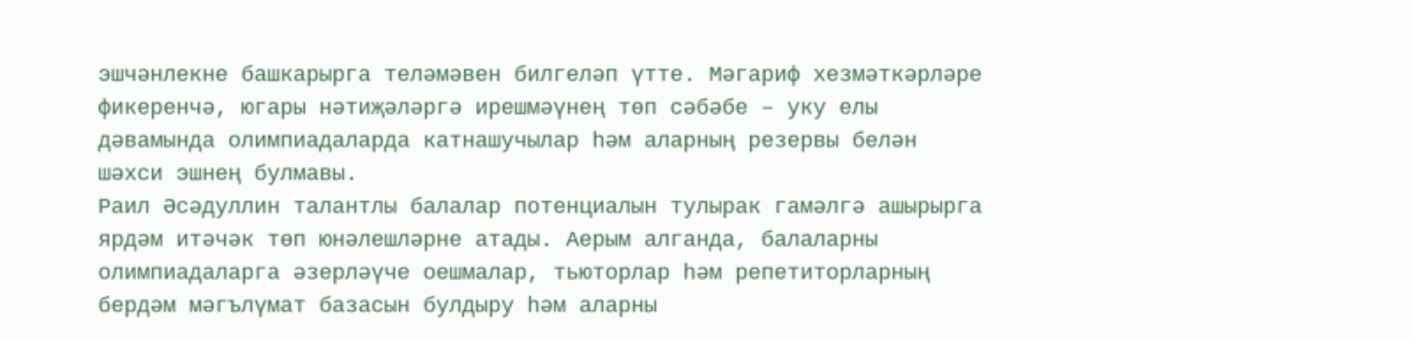эшчәнлекне башкарырга теләмәвен билгеләп үтте. Мәгариф хезмәткәрләре фикеренчә, югары нәтиҗәләргә ирешмәүнең төп сәбәбе – уку елы дәвамында олимпиадаларда катнашучылар һәм аларның резервы белән шәхси эшнең булмавы.
Раил Әсәдуллин талантлы балалар потенциалын тулырак гамәлгә ашырырга ярдәм итәчәк төп юнәлешләрне атады. Аерым алганда, балаларны олимпиадаларга әзерләүче оешмалар, тьюторлар һәм репетиторларның бердәм мәгълүмат базасын булдыру һәм аларны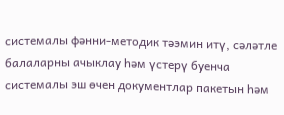системалы фәнни-методик тәэмин итү, сәләтле балаларны ачыклау һәм үстерү буенча системалы эш өчен документлар пакетын һәм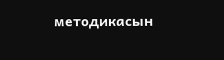методикасын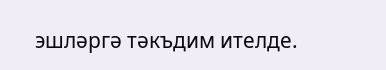эшләргә тәкъдим ителде.